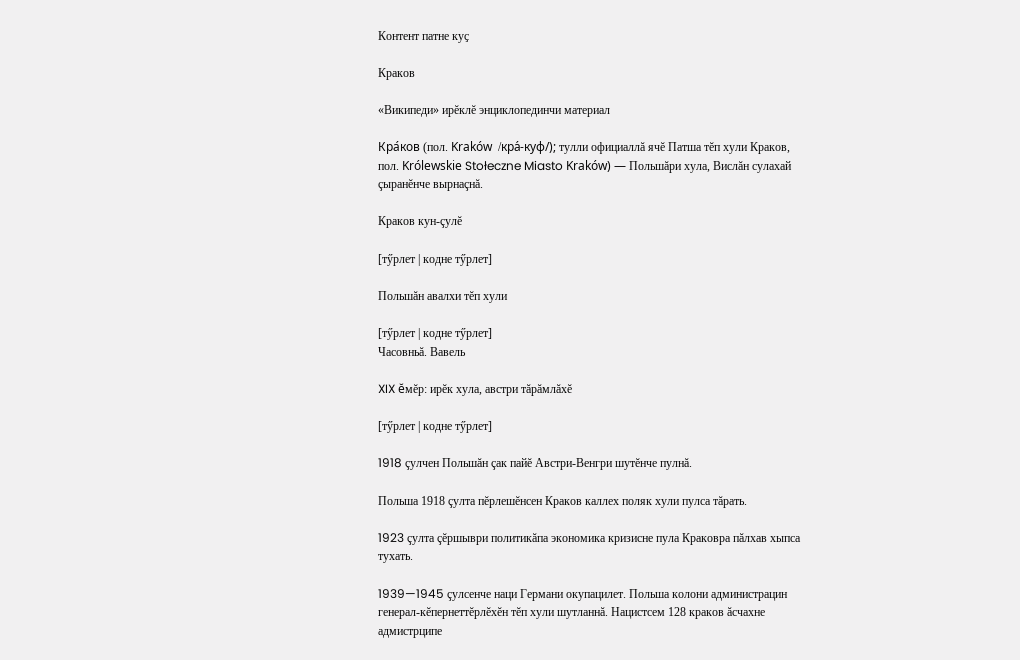Контент патне куҫ

Краков

«Википеди» ирĕклĕ энциклопединчи материал

Кра́ков (пол. Kraków  /кра́-куф/); тулли официаллă ячĕ Патша тĕп хули Краков, пол. Królewskie Stołeczne Miasto Kraków) — Польшăри хула, Вислăн сулахай çыранĕнче вырнаçнă.

Краков кун-çулĕ

[тӳрлет | кодне тӳрлет]

Польшăн авалхи тĕп хули

[тӳрлет | кодне тӳрлет]
Часовньă. Вавель

XIX ĕмĕр: ирĕк хула, австри тăрăмлăхĕ

[тӳрлет | кодне тӳрлет]

1918 çулчен Польшăн çак пайĕ Австри-Венгри шутĕнче пулнă.

Польша 1918 çулта пĕрлешĕнсен Краков каллех поляк хули пулса тăрать.

1923 çулта çĕршыври политикăпа экономика кризисне пула Краковра пăлхав хыпса тухать.

1939—1945 çулсенче наци Германи окупацилет. Польша колони администрацин генерал-кĕпернеттĕрлĕхĕн тĕп хули шутланнă. Нацистсем 128 краков ăсчахне адмистрципе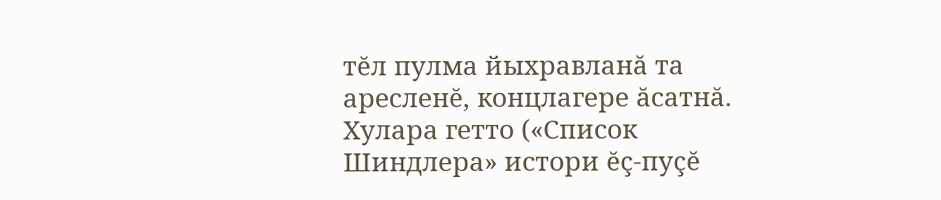тĕл пулма йыхравланă та аресленĕ, концлагере ăсатнă. Хулара гетто («Список Шиндлера» истори ĕç-пуçĕ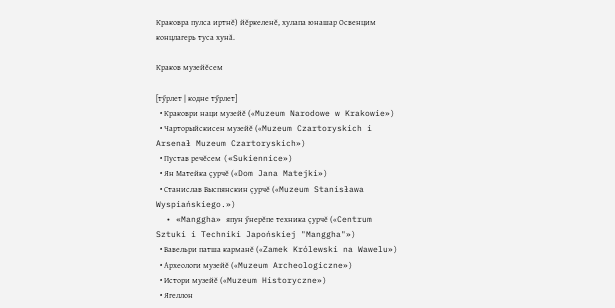Краковра пулса иртнĕ) йĕркеленĕ, хулапа юнашар Освенцим концлагерь туса хунă.

Краков музейĕсем

[тӳрлет | кодне тӳрлет]
  • Краковри наци музейĕ («Muzeum Narodowe w Krakowie»)
  • Чарторыйскисен музейĕ («Muzeum Czartoryskich i Arsenał Muzeum Czartoryskich»)
  • Пустав речĕсем («Sukiennice»)
  • Ян Матейка çурчĕ («Dom Jana Matejki»)
  • Станислав Выспянскин çурчĕ («Muzeum Stanisława Wyspiańskiego.»)
  • «Manggha» япун ӳнерĕпе техника çурчĕ («Centrum Sztuki i Techniki Japońskiej "Manggha"»)
  • Вавельри патша карманĕ («Zamek Królewski na Wawelu»)
  • Археологи музейĕ («Muzeum Archeologiczne»)
  • Истори музейĕ («Muzeum Historyczne»)
  • Ягеллон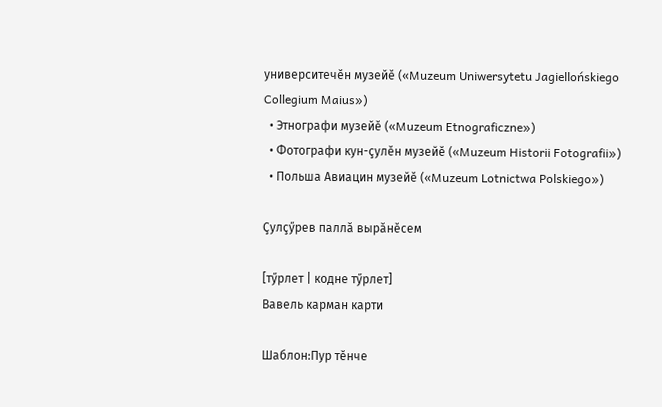университечĕн музейĕ («Muzeum Uniwersytetu Jagiellońskiego Collegium Maius»)
  • Этнографи музейĕ («Muzeum Etnograficzne»)
  • Фотографи кун-çулĕн музейĕ («Muzeum Historii Fotografii»)
  • Польша Авиацин музейĕ («Muzeum Lotnictwa Polskiego»)

Çулçӳрев паллă вырăнĕсем

[тӳрлет | кодне тӳрлет]
Вавель карман карти

Шаблон:Пур тĕнче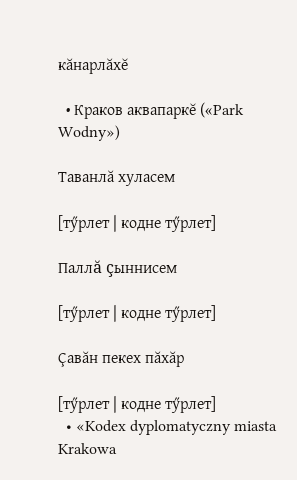кăнарлăхĕ

  • Краков аквапаркĕ («Park Wodny»)

Таванлă хуласем

[тӳрлет | кодне тӳрлет]

Паллă çыннисем

[тӳрлет | кодне тӳрлет]

Çавăн пекех пăхăр

[тӳрлет | кодне тӳрлет]
  • «Kodex dyplomatyczny miasta Krakowa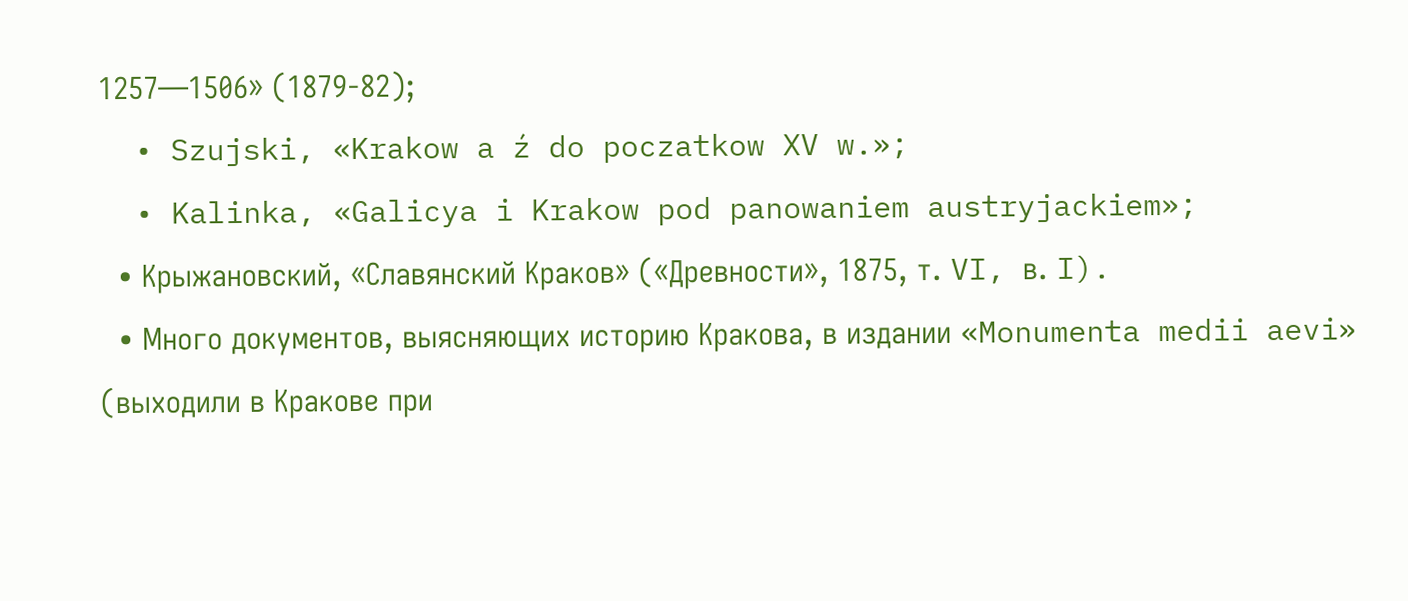1257—1506» (1879-82);
  • Szujski, «Krakow a ź do poczatkow XV w.»;
  • Kalinka, «Galicya i Krakow pod panowaniem austryjackiem»;
  • Крыжановский, «Славянский Краков» («Древности», 1875, т. VI, в. I).
  • Много документов, выясняющих историю Кракова, в издании «Monumenta medii aevi» (выходили в Кракове при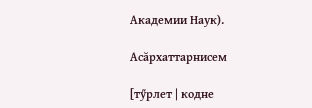Академии Наук).

Асăрхаттарнисем

[тӳрлет | кодне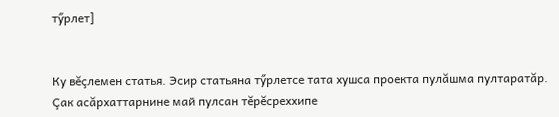тӳрлет]


Ку вĕçлемен статья. Эсир статьяна тӳрлетсе тата хушса проекта пулăшма пултаратăр.
Çак асăрхаттарнине май пулсан тĕрĕсреххипе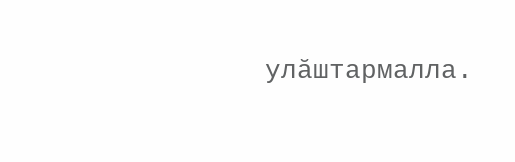улăштармалла.